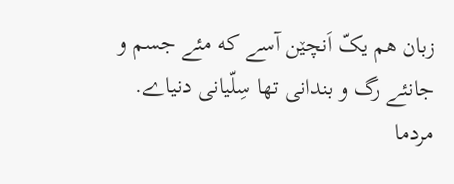زبان هم یکّ اَنچێن آسے که مئے جسم و جانئے رگ و بندانی تها سِلّیانی دنیاے. مردما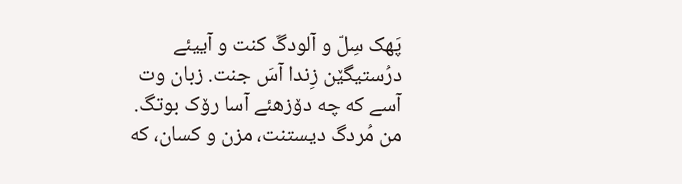پَهک سِلّ و آلودگَ کنت و آییئے درُستیگێن زِندا آسَ جنت. زبان وت آسے که چه دۆزهئے آسا رۆک بوتگ.
من مُردگ دیستنت، مزن و کسان، که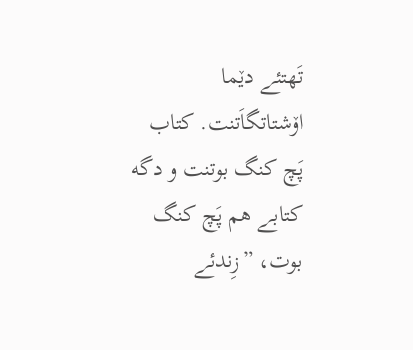تَهتئے دێما اۆشتاتگاَتنت. کتاب پَچ کنگ بوتنت و دگه کتابے هم پَچ کنگ بوت، ”زِندئے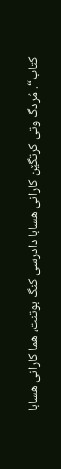کتاب“. مُردگ وتی کرتگێن کارانی هسابا دادرسی کنگ بوتنت، هما کارانی هسابا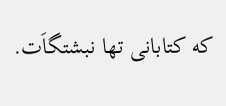که کتابانی تها نبشتگاَت.